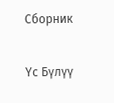Сборник

Үс Бүлүү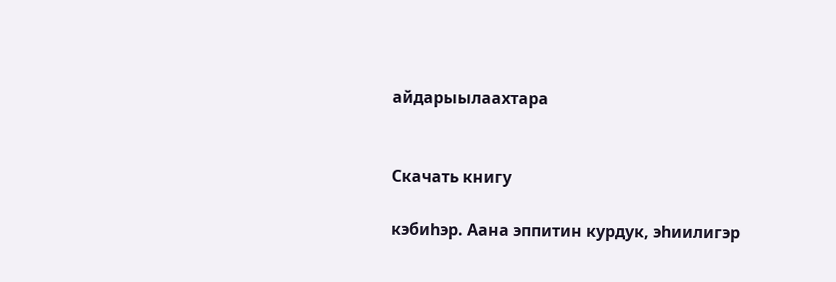айдарыылаахтара


Скачать книгу

кэбиһэр. Аана эппитин курдук, эһиилигэр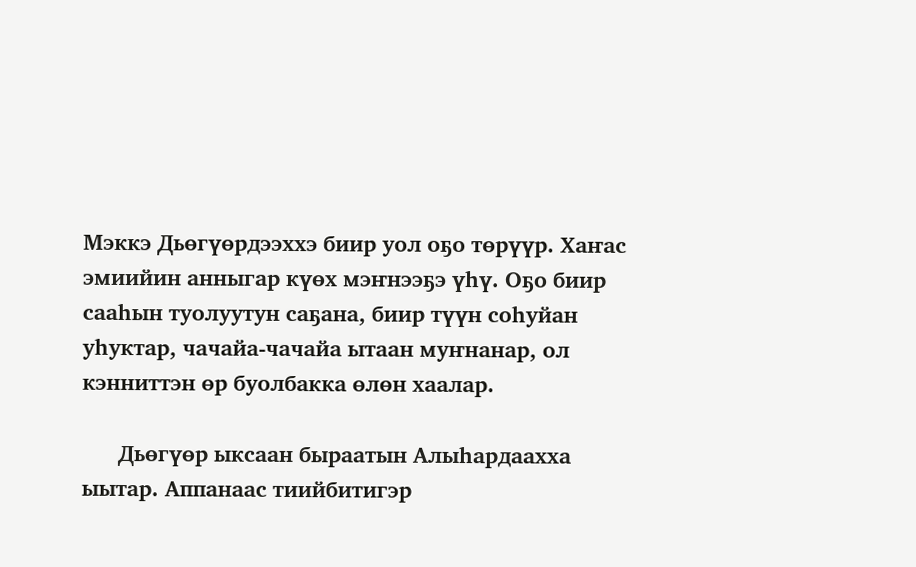Мэккэ Дьөгүөрдээххэ биир уол оҕо төрүүр. Хаҥас эмиийин анныгар күөх мэҥнээҕэ үһү. Оҕо биир сааһын туолуутун саҕана, биир түүн соһуйан уһуктар, чачайа-чачайа ытаан муҥнанар, ол кэнниттэн өр буолбакка өлөн хаалар.

      Дьөгүөр ыксаан быраатын Алыһардаахха ыытар. Аппанаас тиийбитигэр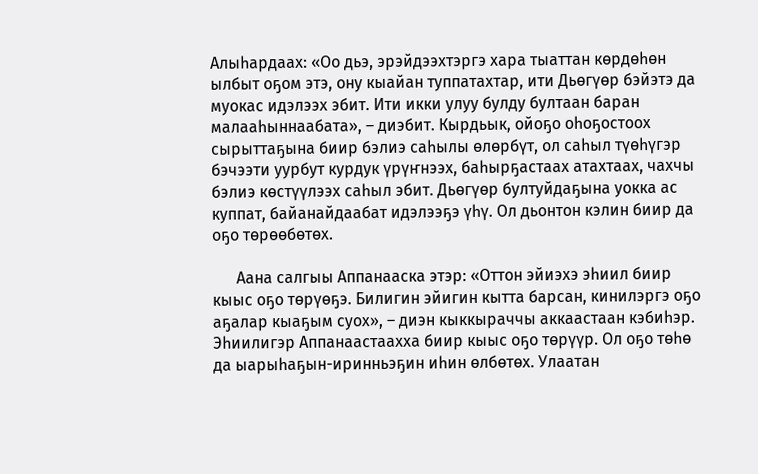Алыһардаах: «Оо дьэ, эрэйдээхтэргэ хара тыаттан көрдөһөн ылбыт оҕом этэ, ону кыайан туппатахтар, ити Дьөгүөр бэйэтэ да муокас идэлээх эбит. Ити икки улуу булду бултаан баран малааһыннаабата», – диэбит. Кырдьык, ойоҕо оһоҕостоох сырыттаҕына биир бэлиэ саһылы өлөрбүт, ол саһыл түөһүгэр бэчээти уурбут курдук үрүҥнээх, баһырҕастаах атахтаах, чахчы бэлиэ көстүүлээх саһыл эбит. Дьөгүөр бултуйдаҕына уокка ас куппат, байанайдаабат идэлээҕэ үһү. Ол дьонтон кэлин биир да оҕо төрөөбөтөх.

      Аана салгыы Аппанааска этэр: «Оттон эйиэхэ эһиил биир кыыс оҕо төрүөҕэ. Билигин эйигин кытта барсан, кинилэргэ оҕо аҕалар кыаҕым суох», – диэн кыккыраччы аккаастаан кэбиһэр. Эһиилигэр Аппанаастаахха биир кыыс оҕо төрүүр. Ол оҕо төһө да ыарыһаҕын-иринньэҕин иһин өлбөтөх. Улаатан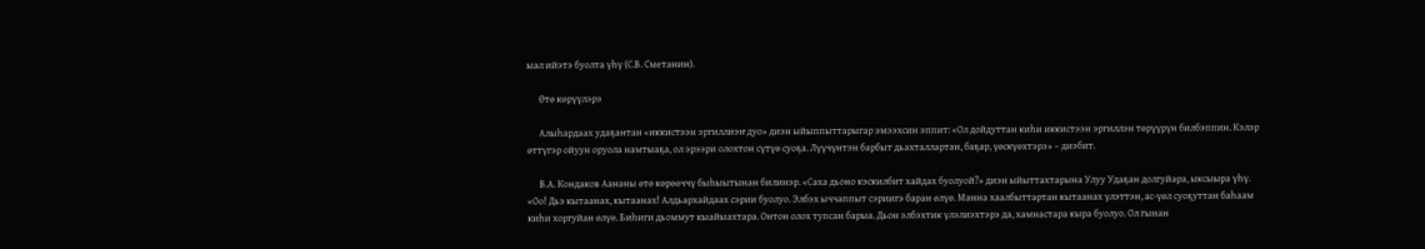ыал ийэтэ буолта үһү (С.В. Сметанин).

      Өтө көрүүлэрэ

      Алыһардаах удаҕантан «иккистээн эргиллиэҥ дуо» диэн ыйыппыттарыгар эмээхсин эппит: «Ол дойдуттан киһи иккистээн эргиллэн төрүүрүн билбэппин. Кэлэр өттүгэр ойуун оруола намтыаҕа, ол эрээри олохтон сүтүө суоҕа. Лүүчүнтэн барбыт дьахталлартан, баҕар, үөскүөхтэрэ» – диэбит.

      В.А. Кондаков Аананы өтө көрөөччү быһыытынан билинэр. «Саха дьоно кэскилбит хайдах буолуой?» диэн ыйыттахтарына Улуу Удаҕан долгуйара, ыксыыра үһү. «Оо! Дьэ кытаанах, кытаанах! Алдьархайдаах сэрии буолуо. Элбэх ыччаппыт сэриигэ баран өлүө. Манна хаалбыттартан кытаанах үлэттэн, ас-үөл суоҕуттан баһаам киһи хоргуйан өлүө. Биһиги дьоммут кыайыахтара. Онтон олох тупсан барыа. Дьон элбэхтик үлэлиэхтэрэ да, хамнастара кыра буолуо. Ол гынан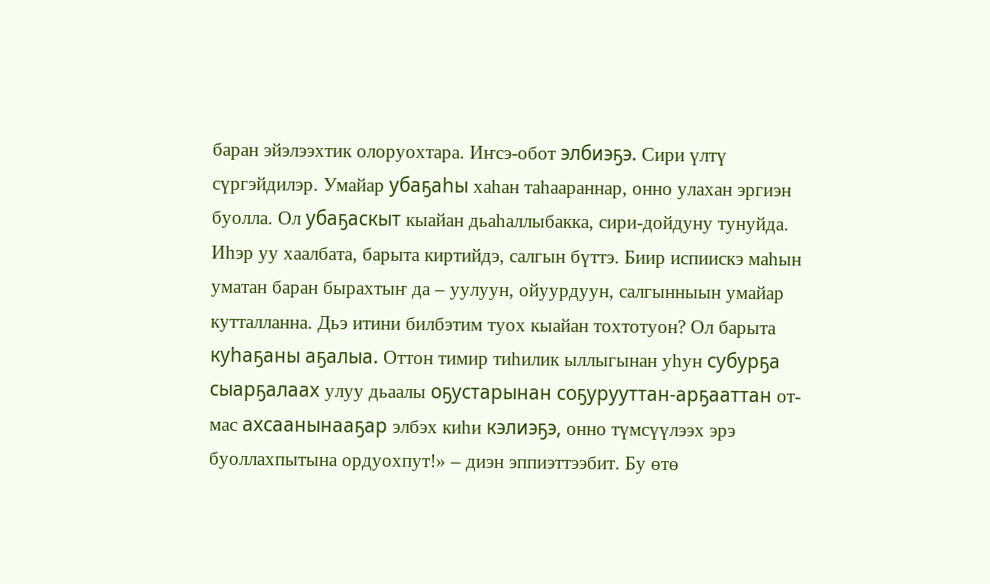баран эйэлээхтик олоруохтара. Иҥсэ-обот элбиэҕэ. Сири үлтү сүргэйдилэр. Умайар убаҕаһы хаһан таһаараннар, онно улахан эргиэн буолла. Ол убаҕаскыт кыайан дьаһаллыбакка, сири-дойдуну тунуйда. Иһэр уу хаалбата, барыта киртийдэ, салгын бүттэ. Биир испиискэ маһын уматан баран бырахтыҥ да – уулуун, ойуурдуун, салгынныын умайар кутталланна. Дьэ итини билбэтим туох кыайан тохтотуон? Ол барыта куһаҕаны аҕалыа. Оттон тимир тиһилик ыллыгынан уһун субурҕа сыарҕалаах улуу дьаалы оҕустарынан соҕурууттан-арҕааттан от-мас ахсаанынааҕар элбэх киһи кэлиэҕэ, онно түмсүүлээх эрэ буоллахпытына ордуохпут!» – диэн эппиэттээбит. Бу өтө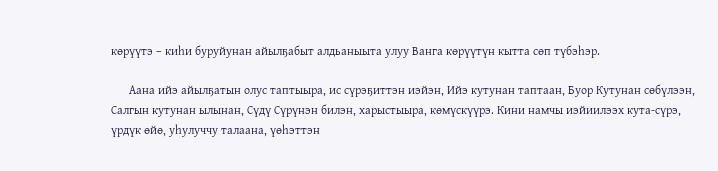көрүүтэ – киһи буруйунан айылҕабыт алдьаныыта улуу Ванга көрүүтүн кытта сөп түбэһэр.

      Аана ийэ айылҕатын олус таптыыра, ис сүрэҕиттэн иэйэн, Ийэ кутунан таптаан, Буор Кутунан сөбүлээн, Салгын кутунан ылынан, Сүдү Сүрүнэн билэн, харыстыыра, көмүскүүрэ. Кини намчы иэйиилээх кута-сүрэ, үрдүк өйө, уһулуччу талаана, үөһэттэн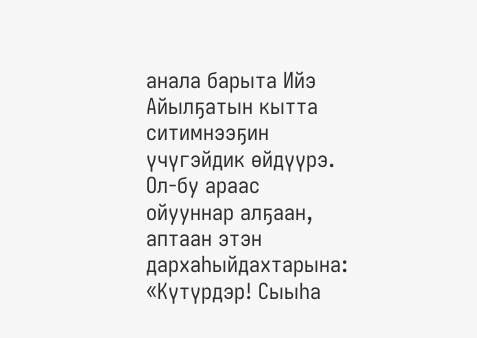анала барыта Ийэ Айылҕатын кытта ситимнээҕин үчүгэйдик өйдүүрэ. Ол-бу араас ойууннар алҕаан, аптаан этэн дархаһыйдахтарына: «Күтүрдэр! Сыыһа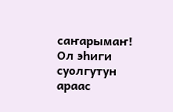саҥарымаҥ! Ол эһиги суолгутун араас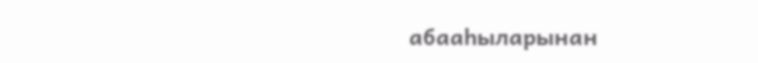абааһыларынан